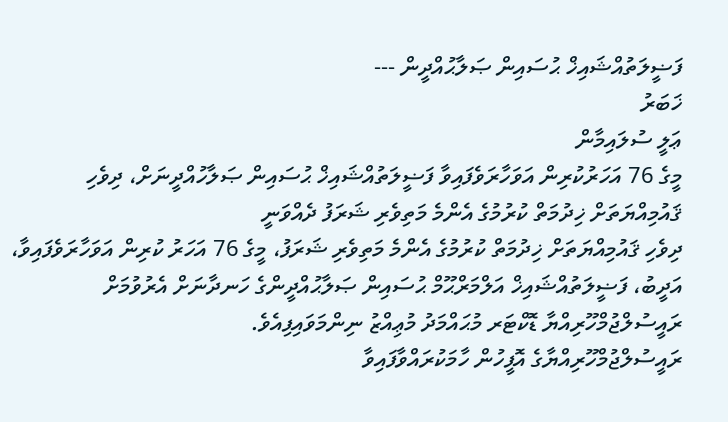ފަޟީލަތުއްޝައިޚް ޙުސައިން ޞަލާޙުއްދީން ---
ޚަބަރު
ޢަލީ ސުލައިމާން
މީގެ 76 އަހަރުކުރިން އަވަހާރަވެފައިވާ ފަޟީލަތުއްޝައިޚް ޙުސައިން ޞަލާހުއްދީނަށް، ދިވެހި ޤައުމިއްޔަތަށް ޚިދުމަތް ކުރުމުގެ އެންމެ މަތިވެރި ޝަރަފު ދެއްވަނީ
ދިވެހި ޤައުމިއްޔަތަށް ޚިދުމަތް ކުރުމުގެ އެންމެ މަތިވެރި ޝަރަފު، މީގެ 76 އަހަރު ކުރިން އަވަހާރަވެފައިވާ، އަދީބު، ފަޟީލަތުއްޝައިޚް އަލްމަރްޙޫމް ޙުސައިން ޞަލާޙުއްދީންގެ ހަނދާނަށް އެރުވުމަށް ރައީސުލްޖުމްހޫރިއްޔާ ޑޮކްޓަރ މުޙައްމަދު މުޢިއްޒު ނިންމަވައިފިއެވެ.
ރައީސުލްޖުމްހޫރިއްޔާގެ އޮފީހުން ހާމަކުރައްވާފައިވާ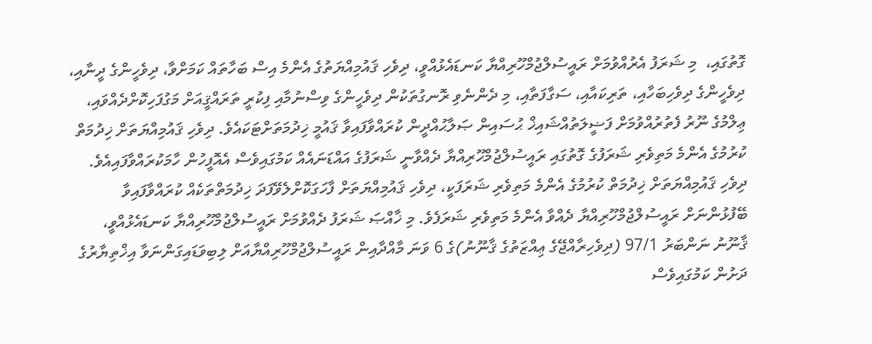ގޮތުގައި،  މި ޝަރަފު އެރުއްވުމަށް ރައީސުލްޖުމްހޫރިއްޔާ ކަނޑައެޅުއްވީ، ދިވެހި ޤައުމިއްޔަތުގެ އެންމެ އިސް ބަހާތައް ކަމަށްވާ، ދިވެހީންގެ ދީނާއި، ދިވެހީންގެ ދިވެހިބަހާއި، ތަރިކައާއި، ސަގާފަތާއި، މި ދެންނެވި ރޮނގުތަކުން ދިވެހީންގެ ވިސްނުމާއި ފިކުރީ ތަރައްޤީއަށް މަގުފަހިކޮށްދެއްވައި، ޢިލްމުގެ ނޫރު ފެތުރުއްވުމަށް ފަޟީލަތުއްޝައިޚް ޙުސައިން ޞަލާޙުއްދީން ކުރައްވާފައިވާ ޤައުމީ ޚިދުމަތަށްޓަކައެވެ. ދިވެހި ޤައުމިއްޔަތަށް ޚިދުމަތް ކުރުމުގެ އެންމެ މަތިވެރި ޝަރަފުގެ ގޮތުގައި ރައީސުލްޖުމްހޫރިއްޔާ ދެއްވާނީ ޝަރަފުގެ އައްޑަނައެއް ކަމުގައިވެސް އެއޮފީހުން ހާމަކުރައްވާފައިއެވެ.
ދިވެހި ޤައުމިއްޔަތަށް ޚިދުމަތް ކުރުމުގެ އެންމެ މަތިވެރި ޝަރަފަކީ، ދިވެހި ޤައުމިއްޔަތަށް ފާހަގަކޮށްލެވޭފަދަ ޚިދުމަތްތަކެއް ކުރައްވާފައިވާ ބޭފުޅުންނަށް ރައީސުލްޖުމްހޫރިއްޔާ ދެއްވާ އެންމެ މަތިވެރި ޝަރަފެވެ. މި ޚާއްޞަ ޝަރަފު ދެއްވުމަށް ރައީސުލްޖުމްހޫރިއްޔާ ކަނޑައެޅުއްވީ، ޤާނޫނު ނަންބަރު 97/1 (ދިވެހިރާއްޖޭގެ ޢިއްޒަތުގެ ޤާނޫނު)ގެ 6 ވަނަ މާއްދާއިން ރައީސުލްޖުމްހޫރިއްޔާއަށް ލިބިވަޑައިގަންނަވާ އިޚްތިޔާރުގެ ދަށުން ކަމުގައިވެސް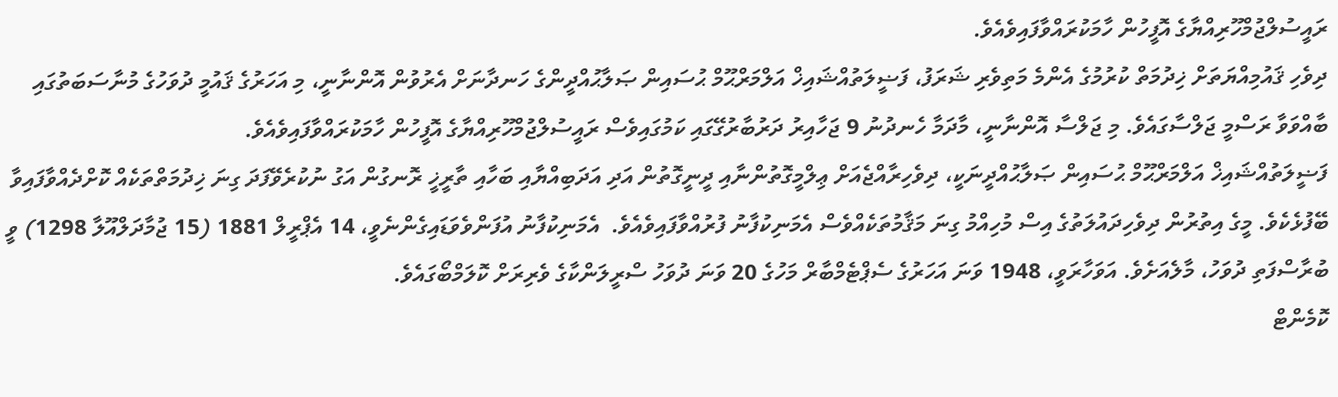ރައީސުލްޖުމްހޫރިއްޔާގެ އޮފީހުން ހާމަކުރައްވާފައިވެއެވެ.
ދިވެހި ޤައުމިއްޔަތަށް ޚިދުމަތް ކުރުމުގެ އެންމެ މަތިވެރި ޝަރަފު، ފަޟީލަތުއްޝައިޚް އަލްމަރްޙޫމް ޙުސައިން ޞަލާޙުއްދީންގެ ހަނދާނަށް އެރުވުން އޮންނާނީ، މި އަހަރުގެ ޤައުމީ ދުވަހުގެ މުނާސަބަތުގައި ބާއްވަވާ ރަސްމީ ޖަލްސާގައެވެ. މި ޖަލްސާ އޮންނާނީ، މާދަމާ ހެނދުނު 9 ޖަހާއިރު ދަރުބާރުގޭގައި ކަމުގައިވެސް ރައީސުލްޖުމްހޫރިއްޔާގެ އޮފީހުން ހާމަކުރައްވާފައިވެއެވެ.
ފަޟީލަތުއްޝައިޚް އަލްމަރްޙޫމް ޙުސައިން ޞަލާޙުއްދީނަކީ، ދިވެހިރާއްޖެއަށް ޢިލްމީގޮތުންނާއި ދީނީގޮތުން އަދި އަދަބިއްޔާއި ބަހާއި ތާރީޚީ ރޮނގުން އަގު ނުކުރެވޭފަދަ ގިނަ ޚިދުމަތްތަކެއް ކޮށްދެއްވާފައިވާ ބޭފުޅެކެވެ. މީގެ އިތުރުން ދިވެހިދައުލަތުގެ އިސް މުހިއްމު ގިނަ މަޤާމުތަކެއްވެސް އެމަނިކުފާނު ފުރުއްވާފައިވެއެވެ.  އެމަނިކުފާނު އުފަންވެވަޑައިގެންނެވީ، 14 އެޕްރީލް 1881 (15 ޖުމާދަލްއޫލާ 1298) ވީ ބުރާސްފަތި ދުވަހު، މާލެއަށެވެ. އަވަހާރަވީ، 1948 ވަނަ އަހަރުގެ ސެޕްޓެމްބާރް މަހުގެ 20 ވަނަ ދުވަހު ސްރީލަންކާގެ ވެރިރަށް ކޮލަމްބޯގައެވެ.
ކޮމެންޓް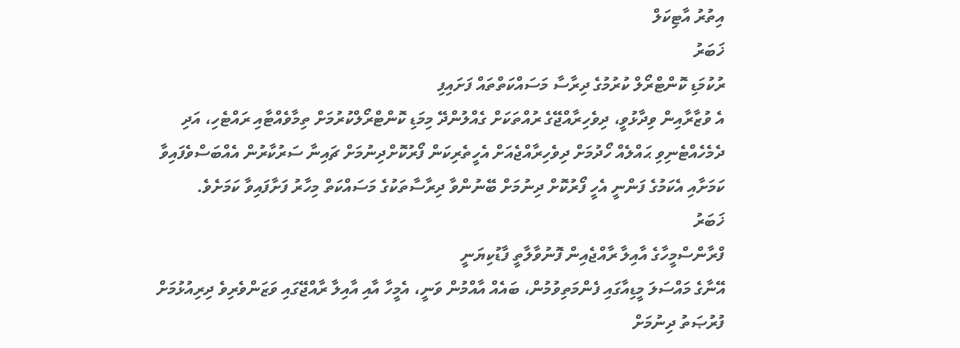އިތުރު އާޓިކަލް
ޚަބަރު
ރުކުމަޑި ކޮންޓްރޯލް ކުރުމުގެ ދިރާސާ މަސައްކަތްތައް ފަށައިފި
އެ ވުޒާރާއިން ވިދާޅުވީ، ދިވެހިރާއްޖޭގެ ރުއްތަކަށް ގެއްލުންދޭ މިމަޑި ކޮންޓްރޯލްކުރުމަށް ތިމާވެއްޓާއި ރައްޓެހި، އަދި ދެމެހެއްޓެނިވި ޙައްލެއް ހޯދުމަށް ދިވެހިރާއްޖެއަށް އެހީތެރިކަން ފޯރުކޮށްދިނުމަށް ޗައިނާ ސަރުކާރުން އެއްބަސްވެފައިވާ ކަމަށާއި އެކަމުގެ ފަންނީ އެހީ ފޯރުކޮށް ދިނުމަށް ބޭނުންވާ ދިރާސާތަކުގެ މަސައްކަތް މިހާރު ފަށާފައިވާ ކަމަށެވެ.
ޚަބަރު
ފްރާންސްމީހާގެ އާއިލާ ރާއްޖެއިން ފޮނުވާލާތީ ފާޑުކިޔަނީ
އޭނާގެ މައްސަލަ މީޑިއާގައި ފެންމަތިވުމުން، ބައެއް އާއްމުން ވަނީ، އެމީހާ އާއި އާއިލާ ރާއްޖޭގައި ވަޒަންވެރިވެ ދިރިއުޅުމަށް ފުރުޞަތު ދިނުމަށް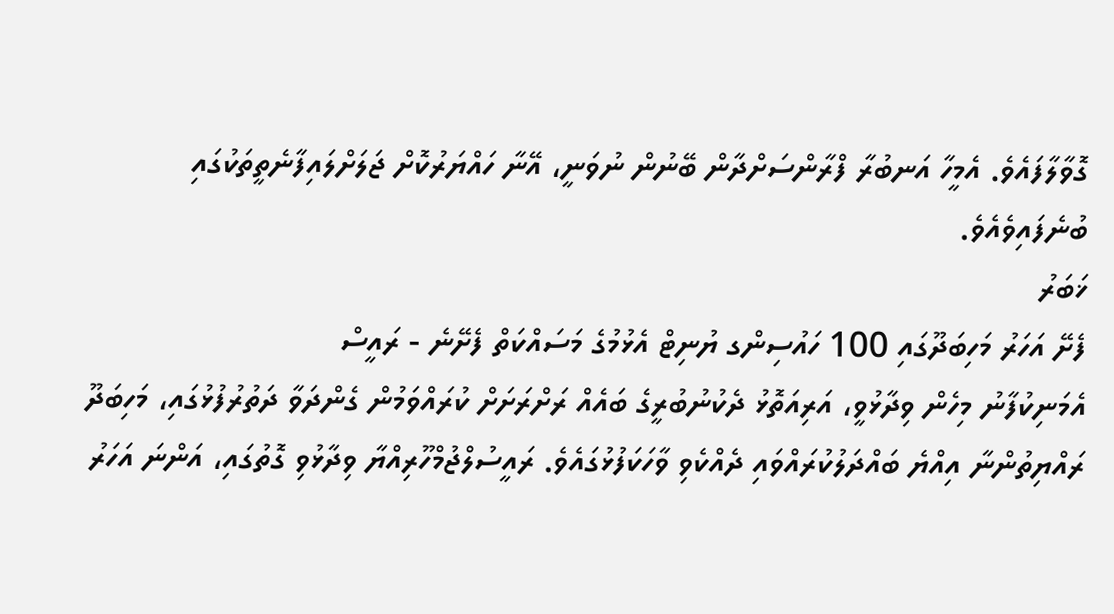ގޮވާލާފައެވެ. އެމީހާ އަނބުރާ ފްރާންސަށްދާން ބޭނުން ނުވަނީ، އޭނާ ހައްޔަރުކޮށް ޖަލަށްލައިފާނެތީތަކުގައި ބުނެފައިވެއެވެ.
ޚަބަރު
ފެށޭ އަހަރު މަހިބަދޫގައި 100 ހައުސިންގ ޔުނިޓް އެޅުމުގެ މަސައްކަތް ފެށޭނެ - ރައީސް
އެމަނިކުފާނު މިހެން ވިދާޅުވީ، އަރިއަތޮޅު ދެކުނުބުރީގެ ބައެއް ރަށްރަށަށް ކުރައްވަމުން ގެންދަވާ ދަތުރުފުޅުގައި، މަހިބަދޫ ރައްޔިތުންނާ އިއްޔެ ބައްދަލުކުރައްވައި ދެއްކެވި ވާހަކަފުޅުގައެވެ. ރައީސުލްޖުމްހޫރިއްޔާ ވިދާޅުވި ގޮތުގައި، އަންނަ އަހަރު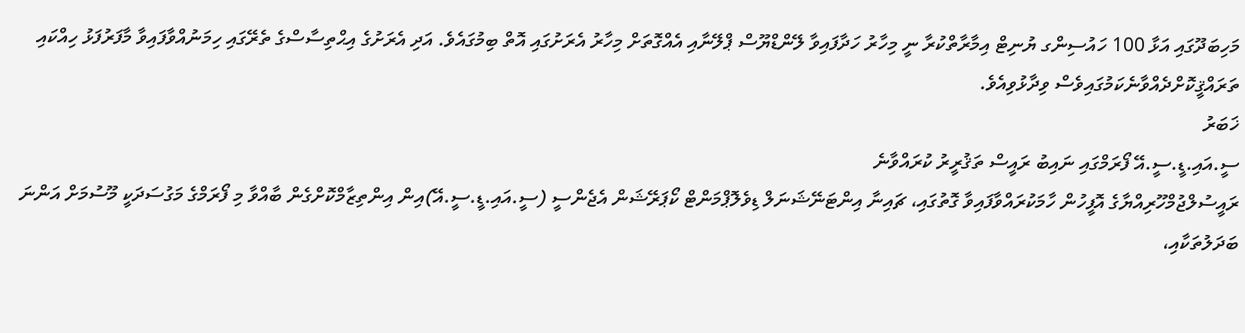މަހިބަދޫގައި އަޅާ 100 ހައުސިންގ ޔުނިޓް އިމާރާތްކުރާ ނީ މިހާރު ހަދާފައިވާ ލޭންޑްޔޫސް ޕްލޭނާއި އެއްގޮތަށް މިހާރު އެރަށުގައި އޮތް ބިމުގައެވެ. އަދި އެރަށުގެ އިޙްތިސާސްގެ ތެރޭގައި ހިމަނުއްވާފައިވާ މާފަރުފަޅު ހިއްކައި ތަރައްޤީކޮށްދެއްވާނެކަމުގައިވެސް ވިދާޅުވިއެވެ.
ޚަބަރު
ސީ.އައި.ޑީ.ސީ.އޭ ފޯރަމްގައި ނައިބު ރައީސް ތަޤުރީރު ކުރައްވާނެ
ރައީސުލްޖުމްހޫރިއްޔާގެ އޮފީހުން ހާމަކުރައްވާފައިވާ ގޮތުގައި، ޗައިނާ އިންޓަނޭޝަނަލް ޑިވެލޮޕްމަންޓް ކޯޕަރޭޝަން އެޖެންސީ (ސީ.އައި.ޑީ.ސީ.އޭ)އިން އިންތިޒާމްކޮށްގެން ބާއްވާ މި ފޯރަމްގެ މަގުސަދަކީ މޫސުމަށް އަންނަ ބަދަލުތަކާއި،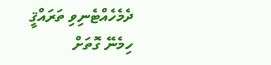ދެމެހެއްޓެނިވި ތަރައްޤީ ހިމެނޭ ގޮތަށް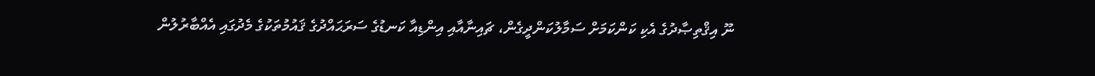ނޫ އިޤްތިޞާދުގެ އެކި ކަންކަމަށް ސަމާލުކަންދީގެން، ޗައިނާއާއި އިންޑިއާ ކަނޑުގެ ސަރަޙައްދުގެ ޤައުމުތަކުގެ މެދުގައި އެއްބާރުލުން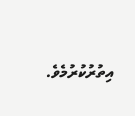އިތުރުކުރުމެވެ.